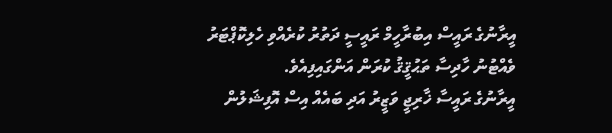އީރާނުގެ ރައީސް އިބުރާހީމް ރައީސީ ދަތުރު ކުރެއްވި ހެލިކޮޕްޓަރު ވެއްޓުނު ހާދިސާ ތަޙުޤީޤު ކުރަން އަންގައިފިއެވެ.
އީރާނުގެ ރައީސާ ޚާރިޖީ ވަޒީރު އަދި ބައެއް އިސް އޮފިޝަލުން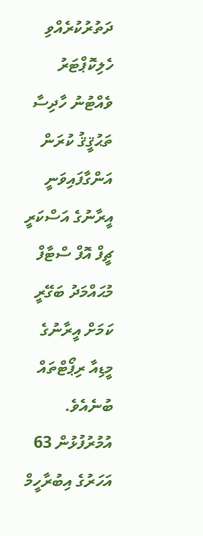ދަތުރުކުރެއްވި ހެލިކޮޕްޓަރު ވެއްޓުނު ހާދިސާ ތަޙުޤީޤު ކުރަން އަންގާފައިވަނީ އީރާނުގެ އަސްކަރީ ޗީފް އޮފް ސްޓާފް މުޙައްމަދު ބަގޭރީ ކަމަށް އީރާނުގެ މީޑިއާ ރިޕޯޓްތައް ބުނެއެވެ.
އުމުރުފުޅުން 63 އަހަރުގެ އިބުރާހީމް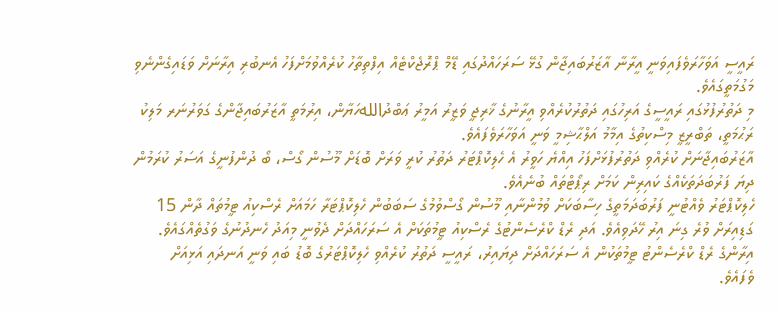ރައީސީ އަވަހާރަވެފައިވަނީ އީރާނާ އާޒަރުބައިޖާން ގުޅޭ ސަރަހައްދުގައި ޑޭމް ޕްރޮޖެކްޓެއް އިފްތިތާހު ކުރެއްވުމަށްފަހު އެނބުރި އިރާނަށް ވަޑައިގެންނެވި މަގުމަތީގައެވެ.
މި ދަތުރުފުޅުގައި ރައީސީގެ އަރިހުގައި ދަތުރުކުރެއްވި އީރާނުގެ ޚާރިޖީ ވަޒީރު އަމީރު ޢަބްދުاللهހަޔާން، އިރުމަތީ އާޒަރުބައިޖާންގެ ގަވަރުނަރ މަލިކު ރަޙުމަތީ، ތަބްރީޒީ މިސްކިތުގެ އިމާމު އަލްޙާޝިމީ ވަނީ އަވަހާރަވެފައެވެ.
އާޒަރުބައިޖާނަށް ކުރެއްވި ދަތުރުފުޅަށްފަހު އިއްޔެ ހަވީރު އެ ހެލިކޮޕްޓަރު ދަތުރު ކުރީ ވަރަށް ބޮޑަށް މޫސުން ގޯސް، ބޯ ދުންފުނީގެ އަސަރު ކުރަމުން ދިޔަ ފަރުބަދަތަކެއްގެ ކައިރިން ކަމަށް ރިޕޯޓްތައް ބުނެއެވެ.
ހެލިކޮޕްޓަރު ވެއްޓުނީ ފަރުބަދަމަތީގެ ހިސާބަކަށް ވުމުންނާއި މޫސުން ގޯސްވުމުގެ ސަބަބުން ހެލިކޮޕްޓަރާ ހަމައަށް ރެސްކިއު ޓީމުތައް ދާން 15 ގަޑިއިރަށް ވުރެ ގިނަ އިރު ހޭދަވިއެވެ. އަދި ރެޑް ކްރެސެންޓުގެ ރެސްކިއު ޓީމުތަކަށް އެ ސަރަހައްދަށް ދެވުނީ މިއަދު ހެނދުނުގެ ވަގުތެއްގައެވެ. އިރާންގެ ރެޑް ކްރެސެންޓު ޓީމުތަކުން އެ ސަރަހައްދަށް ދިޔައިރު، ރައީސީ ދަތުރު ކުރެއްވި ހެލިކޮޕްޓަރުގެ ބޮޑު ބައި ވަނީ އަނދައި އަޅިއަށް ވެފައެވެ.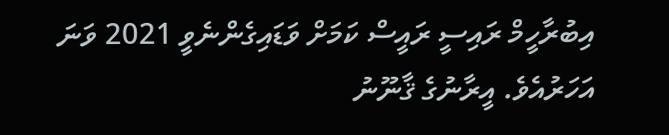އިބުރާހީމް ރައިސީ ރައީސް ކަމަށް ވަޑައިގެންނެވީ 2021 ވަނަ އަހަރުއެވެ. އީރާނުގެ ޤާނޫނު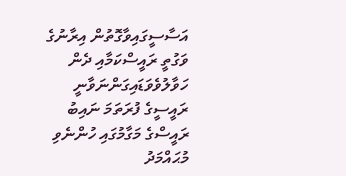އަސާސީގައިވާގޮތުން އިރާނުގެ ވަގުތީ ރައީސްކަމާއި ދެން ހަވާލުވެވަޑައިގަންނަވާނީ ރައީސީގެ ފުރަތަމަ ނައިބު ރައީސްގެ މަގާމުގައި ހުންނެވި މުޙައްމަދު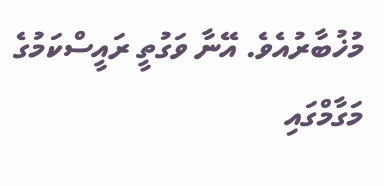މުޚުބާރުއެވެ. އޭނާ ވަގުތީ ރައީސްކަމުގެ މަގާމްގައި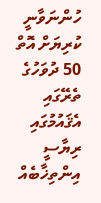ހުންނަވާނީ ކުރިޔަށް އޮތް 50 ދުވަހުގެ ތެރޭގައި އެޤައުމުގައި ރިޔާސީ އިންތިޚާބެއް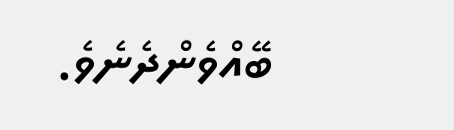ބޭއްވެންދެނެވެ.